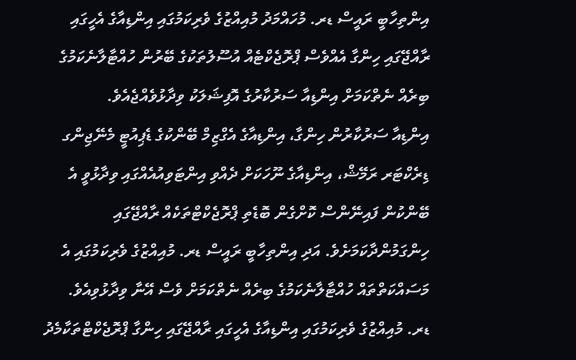އިންތިހާބީ ރައީސް ޑރ. މުހައްމަދު މުއިއްޒުގެ ވެރިކަމުގައި އިންޑިއާގެ އެހީގައި ރާއްޖޭގައި ހިންގާ އެއްވެސް ޕްރޮޖެކްޓެއް އުސޫލުތަކުގެ ބޭރުން ހުއްޓާލާނެކަމުގެ ބިރެއް ނެތްކަމަށް އިންޑިއާ ސަރުކާރުގެ އޮފިޝަލަކު ވިދާޅުވެއްޖެއެވެ.
އިންޑިއާ ސަރުކާރުން ހިންގާ، އިންޑިއާގެ އެގްޒިމް ބޭންކުގެ ޑެޕިއުޓީ މެނޭޖިންގ ޑިރެކްޓަރ ރަމޭޝް، އިންޑިއާގެ ނޫހަކަށް ދެއްވި އިންޓަވިއުއެއްގައި ވިދާޅުވީ އެ ބޭންކުން ފައިނޭންސް ކޮށްގެން ބޮޑެތި ޕްރޮޖެކްޓްތަކެއް ރާއްޖޭގައި ހިންގަމުންދާކަމަށެވެ. އަދި އިންތިހާބީ ރައީސް ޑރ. މުއިއްޒުގެ ވެރިކަމުގައި އެ މަސައްކަތްތައް ހުއްޓާލާނެކަމުގެ ބިރެއް ނެތްކަމަށް ވެސް އޭނާ ވިދާޅުވިއެވެ.
ޑރ. މުއިއްޒުގެ ވެރިކަމުގައި އިންޑިއާގެ އެހީގައި ރާއްޖޭގައި ހިންގާ ޕްރޮޖެކްޓްތަކާމެދު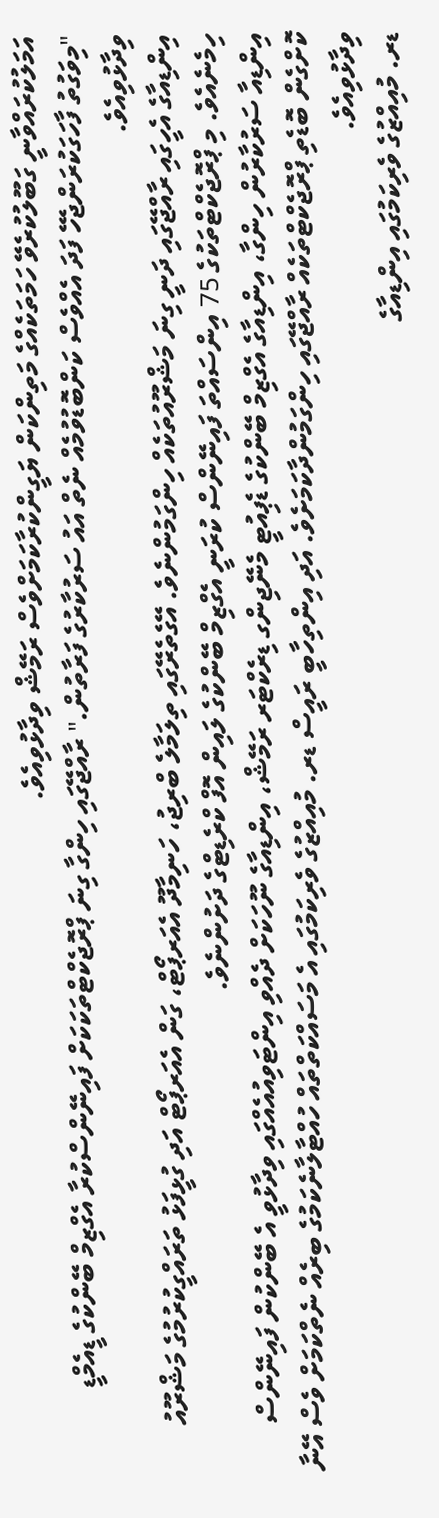އަމަލުކުރައްވާނީ ގަބޫލުކުރެވޭ ހަމަތަކެއްގެ މަތިންކަން ޔަގީންކުރާކަމަށްވެސް ރަމޭޝް ވިދާޅުވިއެވެ.
"މިވަގުތު ފާހަގަކުރަންޖެހޭ ފަދަ އެއްވެސް ކަންބޮޑުވުމެއް ނެތް އައު ސަރުކާރުގެ ފަރާތުން." ރާއްޖޭގައި ހިންގާ ގިނަ ޕްރޮޖެކްޓްތަކަކަށް ފައިނޭންސްކުރާ އެގްޒިމް ބޭންކުގެ ޑީއެމްޑީ ވިދާޅުވިއެވެ.
އިންޑިއާގެ އެހީގައި ރާއްޖޭގައި ދަނީ ގިނަ މަޝްރޫއުތަކެއް ހިންގަމުންނެވެ. އޭގެތެރޭގައި ތިލަމާލެ ބްރިޖު، ހަނިމާދޫ އެއަރޕޯޓް، ގަން އެއަރޕޯޓް އަދި ގުޅީފަޅު ތަރައްގީކުރުމުގެ މަޝްރޫއު ހިމެނެއެވެ. މި ޕްރޮޖެކްޓްތަކުގެ 75 އިންސައްތަ ފައިނޭންސް ކުރަނީ އެގްޒިމް ބޭންކުގެ ލައިން އޮފް ކްރެޑިޓްގެ ދަށުންނެވެ.
އިންޑިއާ ސަރުކާރުން ހިންގާ، އިންޑިއާގެ އެގްޒިމް ބޭންކުގެ ޑެޕިއުޓީ މެނޭޖިންގ ޑިރެކްޓަރ ރަމޭޝް، އިންޑިއާގެ ނޫހަކަށް ދެއްވި އިންޓަވިއުއެއްގައި ވިދާޅުވީ އެ ބޭންކުން ފައިނޭންސް ކޮށްގެން ބޮޑެތި ޕްރޮޖެކްޓްތަކެއް ރާއްޖޭގައި ހިންގަމުންދާކަމަށެވެ. އަދި އިންތިހާބީ ރައީސް ޑރ. މުއިއްޒުގެ ވެރިކަމުގައި އެ މަސައްކަތްތައް ހުއްޓާލާނެކަމުގެ ބިރެއް ނެތްކަމަށް ވެސް އޭނާ ވިދާޅުވިއެވެ.
ޑރ. މުއިއްޒުގެ ވެރިކަމުގައި އިންޑިއާގެ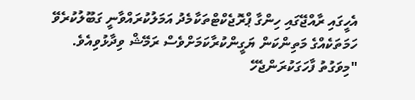އެހީގައި ރާއްޖޭގައި ހިންގާ ޕްރޮޖެކްޓްތަކާމެދު އަމަލުކުރައްވާނީ ގަބޫލުކުރެވޭ ހަމަތަކެއްގެ މަތިންކަން ޔަގީންކުރާކަމަށްވެސް ރަމޭޝް ވިދާޅުވިއެވެ.
"މިވަގުތު ފާހަގަކުރަންޖެހޭ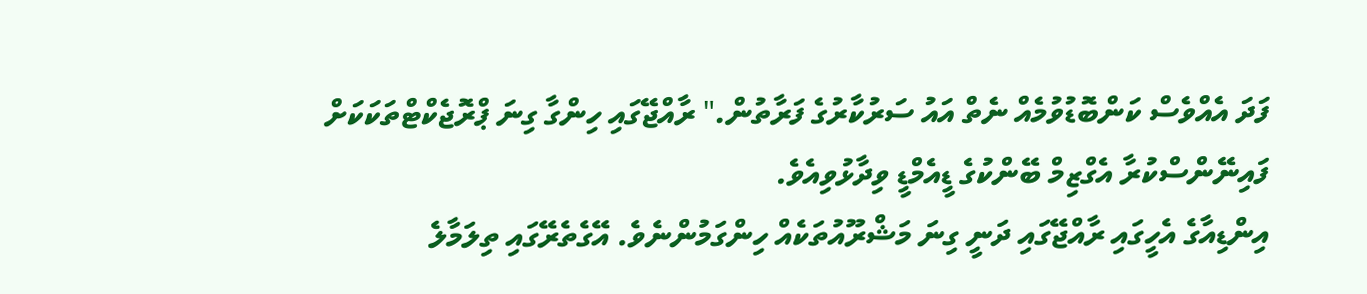ފަދަ އެއްވެސް ކަންބޮޑުވުމެއް ނެތް އައު ސަރުކާރުގެ ފަރާތުން." ރާއްޖޭގައި ހިންގާ ގިނަ ޕްރޮޖެކްޓްތަކަކަށް ފައިނޭންސްކުރާ އެގްޒިމް ބޭންކުގެ ޑީއެމްޑީ ވިދާޅުވިއެވެ.
އިންޑިއާގެ އެހީގައި ރާއްޖޭގައި ދަނީ ގިނަ މަޝްރޫއުތަކެއް ހިންގަމުންނެވެ. އޭގެތެރޭގައި ތިލަމާލެ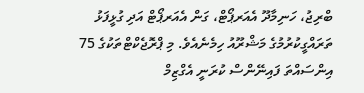ބްރިޖު، ހަނިމާދޫ އެއަރޕޯޓް، ގަން އެއަރޕޯޓް އަދި ގުޅީފަޅު ތަރައްގީކުރުމުގެ މަޝްރޫއު ހިމެނެއެވެ. މި ޕްރޮޖެކްޓްތަކުގެ 75 އިންސައްތަ ފައިނޭންސް ކުރަނީ އެގްޒިމް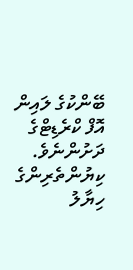ބޭންކުގެ ލައިން އޮފް ކްރެޑިޓްގެ ދަށުންނެވެ.
ކިޔުންތެރިންގެ ހިޔާލު